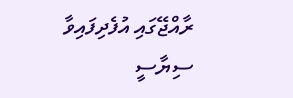ރާއްޖޭގައި އުފެދިފައިވާ ސިޔާސީ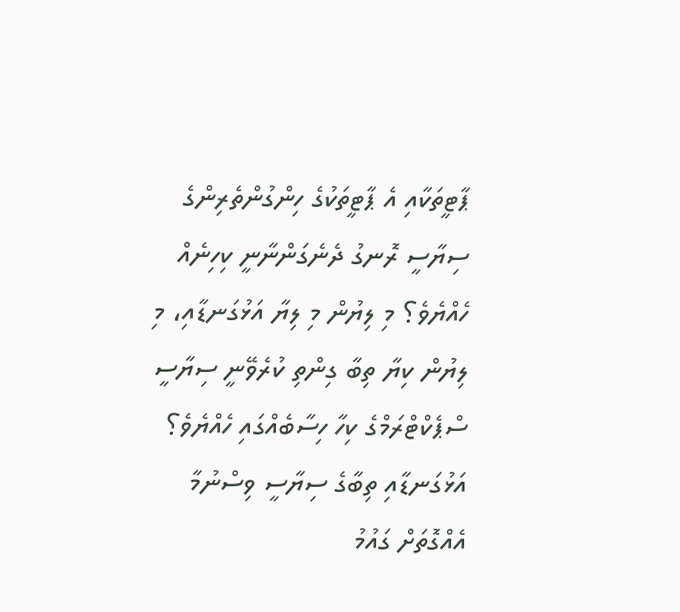ޕާޓީތަކާއި އެ ޕާޓީތަކުގެ ހިންގުންތެރިންގެ ސިޔާސީ ރޮނގު ދެނެގަންނާނީ ކިހިނެއް ހެއްޔެވެ؟ މި ލިޔުން މި ލިޔާ އަޅުގަނޑާއި، މި ލިޔުން ކިޔާ ތިބާ ގިންތި ކުރެވޭނީ ސިޔާސީ ސްޕެކްޓްރަމްގެ ކިހާ ހިސާބެއްގައި ހެއްޔެވެ؟ އަޅުގަނޑާއި ތިބާގެ ސިޔާސީ ވިސްނުމާ އެއްގޮތަށް ގައުމު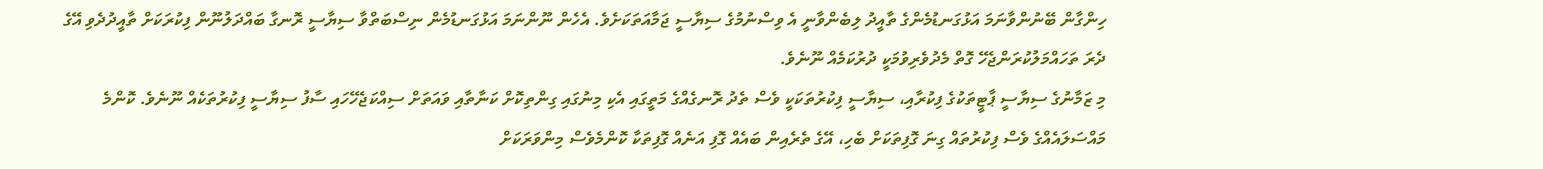ހިންގާން ބޭނުންވާނަމަ އަޅުގަނޑުމެންގެ ތާއީދު ލިބެންވާނީ އެ ވިސްނުމުގެ ސިޔާސީ ޖަމާއަތަކަށެވެ. އެހެން ނޫންނަމަ އަޅުގަނޑުމެން ނިސްބަތްވާ ސިޔާސީ ރޮނގާ ބައްދަލުނޫން ފިކުރަކަށް ތާއީދުދެވި އޭގެ ދެރަ ތަހައްމަލުކުރަންޖެހޭ ގޮތް މެދުވެރިވުމަކީ ދުރުކަމެއް ނޫނެވެ.
މި ޒަމާނުގެ ސިޔާސީ ޕާޓީތަކުގެ ފިކުރާއި، ސިޔާސީ ފިކުރުތަކަކީ ވެސް ތެދު ރޮނގެއްގެ މަތީގައި އެކި މިނުގައި ގިންތިކޮށް ކަނާތާއި ވައަތަށް ސިއްކަޖެހޭހައި ސާފު ސިޔާސީ ފިކުރުތަކެއް ނޫނެވެ. ކޮންމެ މައްސަލައެއްގެ ވެސް ފިކުރުތައް ގިނަ ގޮފިތަކަށް ބެހި، އޭގެ ތެރެއިން ބައެއް ގޮފި އަނެއް ގޮފިތަކާ ކޮންމެވެސް މިންވަރަކަށް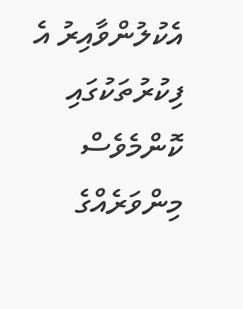އެކުލުންވާއިރު އެ ފިކުރުތަކުގައި ކޮންމެވެސް މިންވަރެއްގެ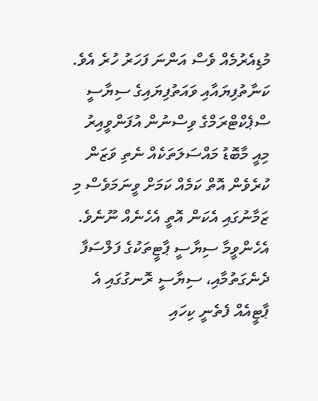މުޑިއެރުމެއް ވެސް އަންނަ ފަހަރު ހުރެ އެވެ. ކަނާތުފިޔައާއި ވައަތުފިޔައިގެ ސިޔާސީ ސްޕެކްޓްރަމްގެ ވިސްނުން އުފަންވީއިރު މިއީ މާބޮޑު މައްސަލަތަކެއް ނެތި ވަޒަން ކުރެވެން އޮތް ކަމެއް ކަމަށް ވީނަމަވެސް މި ޒަމާނުގައި އެކަން އޮތީ އެހެނެއް ނޫނެވެ. އެހެންވީމާ ސިޔާސީ ޕާޓީތަކުގެ ފަލްސަފާ ދެނެގަތުމާއި، ސިޔާސީ ރޮނގުގައި އެ ޕާޓީއެއް ފެތެނީ ކިހައި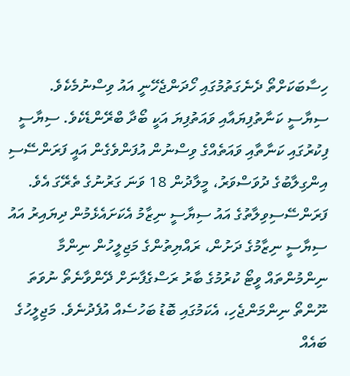ހިސާބަކަށްތޯ ދެނެގަތުމުގައި ހޯދަންޖެހޭނީ އައު ވިސްނުމެކެވެ.
ސިޔާސީ ކަނާތުފިޔައާއި ވައަތުފިޔަ އަކީ ބޯދާ ބްރޭންޑެކެވެ. ސިޔާސީ ފިކުރުގައި ކަނާތާއި ވައަތެއްގެ ވިސްނުން އުފަންވެގެން އައީ ފަރަންސޭސި އިންގިލާބުގެ ދުވަސްވަރު، މީލާދުން 18 ވަނަ ގަރުނުގެ ތެރޭގަ އެވެ. ފަރަންސޭސިވިލާތުގެ އައު ސިޔާސީ ނިޒާމު އެކަށައެޅެމުން ދިޔައިރު އައު ސިޔާސީ ނިޒާމުގެ ދަށުން، ރައްޔިތުންގެ މަޖިލީހުން ނިންމާ ނިންމުންތައް ވީޓޯ ކުރުމުގެ ބާރު ރަސްގެފާނަށް ދޭންވާނެތޯ ނުވަތަ ނޫންތޯ ނިންމަންޖެހި، އެކަމުގައި ބޮޑު ބަހުސެއް އުފެދުނެވެ. މަޖިލީހުގެ ބައެއް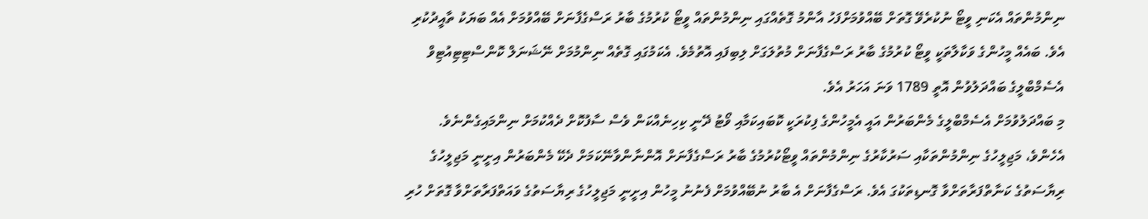ނިންމުންތައް އެކަނި ވީޓޯ ނުކުރެވޭ ގޮތަށް ބޭއްވުމަށްފަހު އާންމު ގޮތެއްގައި ނިންމުންތައް ވީޓޯ ކުރުމުގެ ބާރު ރަސްގެފާނަށް ބޭއްވުމަށް އެއް ބަޔަކު ތާއީދުކުރި އެވެ. ބައެއް މީހުންގެ ވަކާލާތަކީ ވީޓޯ ކުރުމުގެ ބާރު ރަސްގެފާނަށް މުތުލަގަށް ލިބިފައި އޮތުމެވެ. އެކަމުގައި ގޮތެއް ނިންމުމަށް ނޭޝަނަލް ކޮންސްޓިޓިއުޓިވް އެސެމްބްލީގެ ބައްދަލުވުން އޮތީ 1789 ވަނަ އަހަރު އެވެ.
މި ބައްދަލުވުމަށް އެސެމްބްލީގެ މެންބަރުން އައީ އެމީހުންގެ ފިކުރަކީ ކޮބައިކަމާއި ވޯޓު ދޭނީ ކިހިނެއްކަން ވެސް ސާފުކޮށް ދެއްކުމަށް ނިންމައިގެންނެވެ. އެހެންވެ، މަޖިލީހުގެ ނިންމުންތަކާއި ސަރުކާރުގެ ނިންމުންތައް ވީޓޯކުރުމުގެ ބާރު ރަސްގެފާނަށް އޮންނާންވާނޭކަމަށް ދެކޭ މެންބަރުން އިށީނީ މަޖިލީހުގެ ރިޔާސަތުގެ ކަނާތްފަރާތަށްވާ ގޮނޑިތަކުގަ އެވެ. ރަސްގެފާނަށް އެ ބާރު ނުބޭއްވުމަށް ފެނުނު މީހުން އިށީނީ މަޖިލީހުގެ ރިޔާސަތުގެ ވައަތްފަރާތަށްވާ ގޮތަށް ހުރި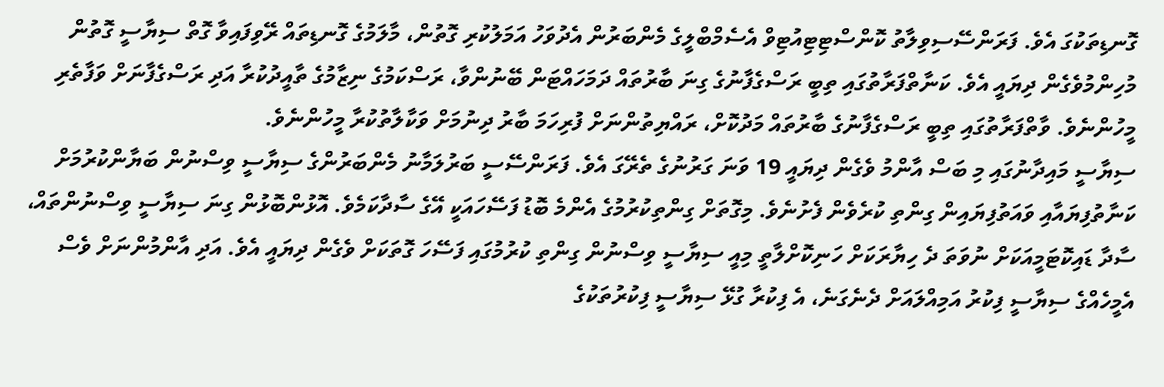ގޮނޑިތަކުގަ އެވެ. ފަރަންސޭސިވިލާތު ކޮންސްޓިޓިއުޓިވް އެސެމްބްލީގެ މެންބަރުން އެދުވަހު އަމަލުކުރި ގޮތުން، މާލަމުގެ ގޮނޑިތައް ރޭވިފައިވާ ގޮތް ސިޔާސީ ގޮތުން މުހިންމުވެގެން ދިޔައީ އެވެ. ކަނާތްފަރާތުގައި ތިބީ ރަސްގެފާނުގެ ގިނަ ބާރުތައް ދަމަހައްޓަން ބޭނުންވާ، ރަސްކަމުގެ ނިޒާމުގެ ތާއީދުކުރާ އަދި ރަސްގެފާނަށް ވަފާތެރި މީހުންނެވެ. ވާތްފަރާތުގައި ތިބީ ރަސްގެފާނުގެ ބާރުތައް މަދުކޮށް، ރައްޔިތުންނަށް ފުރިހަމަ ބާރު ދިނުމަށް ވަކާލާތުކުރާ މީހުންނެވެ.
ސިޔާސީ މައިދާނުގައި މި ބަސް އާންމު ވެގެން ދިޔައީ 19 ވަނަ ގަރުނުގެ ތެރޭގަ އެވެ. ފަރަންސޭސީ ބަރުލަމާނު މެންބަރުންގެ ސިޔާސީ ވިސްނުން ބަޔާންކުރުމަށް ކަނާތުފިޔައާއި ވައަތުފިޔައިން ގިންތި ކުރެވެން ފެށުނެވެ. މިގޮތަށް ގިންތިކުރުމުގެ އެންމެ ބޮޑު ފަސޭހައަކީ އޭގެ ސާދާކަމެވެ. އޮޅުންބޮޅުން ގިނަ ސިޔާސީ ވިސްނުންތައް، ސާދާ ޑައިކޮޓަމީއަކަށް ނުވަތަ ދެ ހިޔާރަކަށް ހަނިކޮށްލާތީ މިއީ ސިޔާސީ ވިސްނުން ގިންތި ކުރުމުގައި ފަސޭހަ ގޮތަކަށް ވެގެން ދިޔައީ އެވެ. އަދި އާންމުންނަށް ވެސް އެމީހެއްގެ ސިޔާސީ ފިކުރު އަމިއްލައަށް ދެނެގަނެ، އެ ފިކުރާ ގުޅޭ ސިޔާސީ ފިކުރުތަކުގެ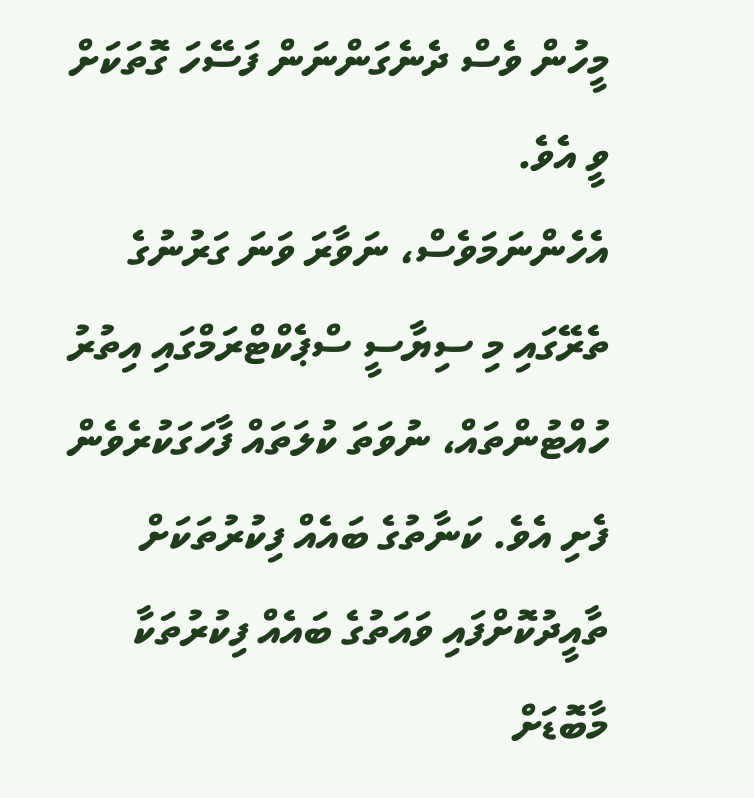މީހުން ވެސް ދެނެގަންނަން ފަސޭހަ ގޮތަކަށް ވީ އެވެ.
އެހެންނަމަވެސް، ނަވާރަ ވަނަ ގަރުނުގެ ތެރޭގައި މި ސިޔާސީ ސްޕެކްޓްރަމްގައި އިތުރު ހުއްޓުންތައް، ނުވަތަ ކުލަތައް ފާހަގަކުރެވެން ފެށި އެވެ. ކަނާތުގެ ބައެއް ފިކުރުތަކަށް ތާއީދުކޮށްފައި ވައަތުގެ ބައެއް ފިކުރުތަކާ މާބޮޑަށް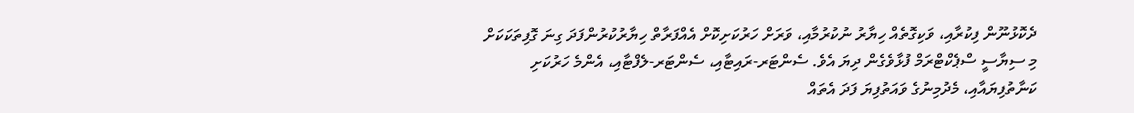ދެކޮޅުނޫން ފިކުރާއި، ވަކިގޮތެއް ހިޔާރު ނުކުރުމާއި، ވަރަށް ހަރުކަށިކޮށް އެއްފަރާތް ހިޔާރުކުރުންފަދަ ގިނަ ގޮފިތަކަކަށް މި ސިޔާސީ ސްޕެކްޓްރަމް ފުޅާވެގެން ދިޔަ އެވެ. ސެންޓަރ-ރައިޓާއި، ސެންޓަރ-ލެފްޓާއި، އެންމެ ހަރުކަށި ކަނާތުފިޔައާއި، މެދުމިނުގެ ވައަތުފިޔަ ފަދަ އެތައް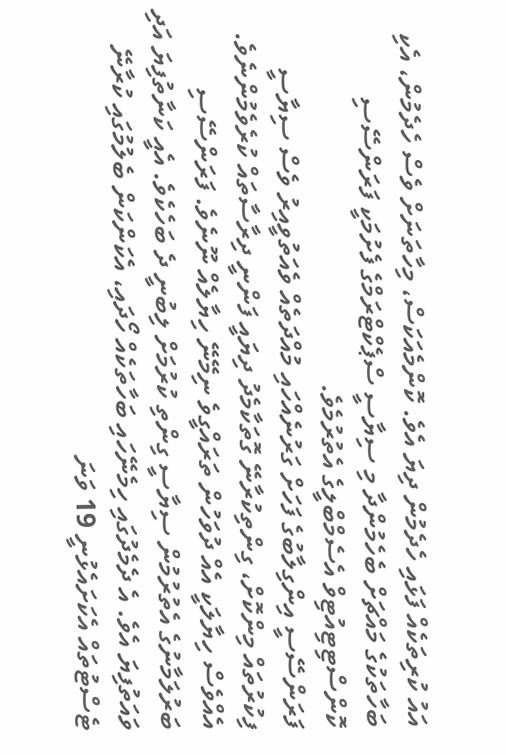އައު ކުރިތަކެއް ފަޅައި ހެދެމުން ދިޔަ އެވެ. ކޮންމެއަކަސް، މިހާތަނަށް ވެސް ހެދެމުން، އެކި ބަހާތަކުގެ މައްޗަށް ބެހެމުންދާ މި ސިޔާސީ ސްޕެކްޓްރަމްގެ ފެށުމަކީ ފަރަންސޭސި ކޮންސްޓިޓިއުޓިވް އެސެމްބްލީގެ އެތުރުމެވެ.
ފަރަންސޭސީ އިންގިލާބުގެ ފަހަށް ގަރުނެއްހައި މުއްދަތެއް ވެއަތުވީއިރު ވެސް ސިޔާސީ ފިކުރުތައް މިންކޮށް، ގިންތިކުރާނޭ ގޮތަކާމެދު ދިޔައީ ފަންނީ ދިރާސާތައް ކުރެވެމުންނެވެ. އެއްވެސް ހިޔާލަކީ އެއް ދުވަހުން ތަރައްގީވެ ނިމޭނޭ ހިޔާލެއް ނޫނެވެ. ފަރަންސޭސި ބަރުލަމާނުގެ އެތުރުމުން ސިޔާސީ ގިންތި ކުރުމަށް ލިބުނީ ދެ ބަހެކެވެ. އެއީ ކަނާތުފިޔަ އަދި ވައަތުފިޔަ އެވެ. އެ ދެމެދުގައި ހިމެނޭހައި ބަހާތަކެއް ހޯދައި، އެކަންކަން ބެލުމުގައި ކުރާނޭ ޓެސްޓުތައް އެކަށައެޅުނީ 19 ވަނަ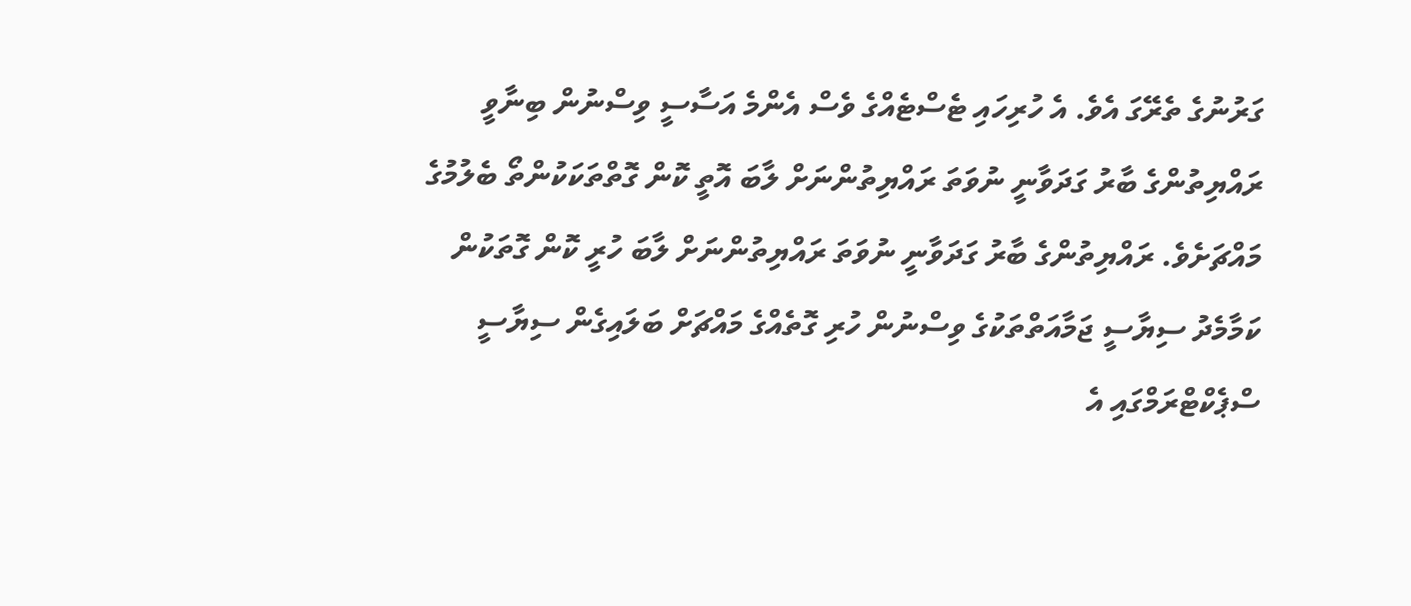ގަރުނުގެ ތެރޭގަ އެވެ. އެ ހުރިހައި ޓެސްޓެއްގެ ވެސް އެންމެ އަސާސީ ވިސްނުން ބިނާވީ ރައްޔިތުންގެ ބާރު ގަދަވާނީ ނުވަތަ ރައްޔިތުންނަށް ލާބަ އޮތީ ކޮން ގޮތްތަކަކުންތޯ ބެލުމުގެ މައްޗަށެވެ. ރައްޔިތުންގެ ބާރު ގަދަވާނީ ނުވަތަ ރައްޔިތުންނަށް ލާބަ ހުރީ ކޮން ގޮތަކުން ކަމާމެދު ސިޔާސީ ޖަމާއަތްތަކުގެ ވިސްނުން ހުރި ގޮތެއްގެ މައްޗަށް ބަލައިގެން ސިޔާސީ ސްޕެކްޓްރަމްގައި އެ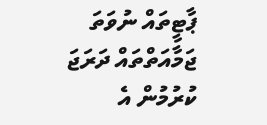ޕާޓީތައް ނުވަތަ ޖަމާއަތްތައް ދަރަޖަ ކުރުމުން އެ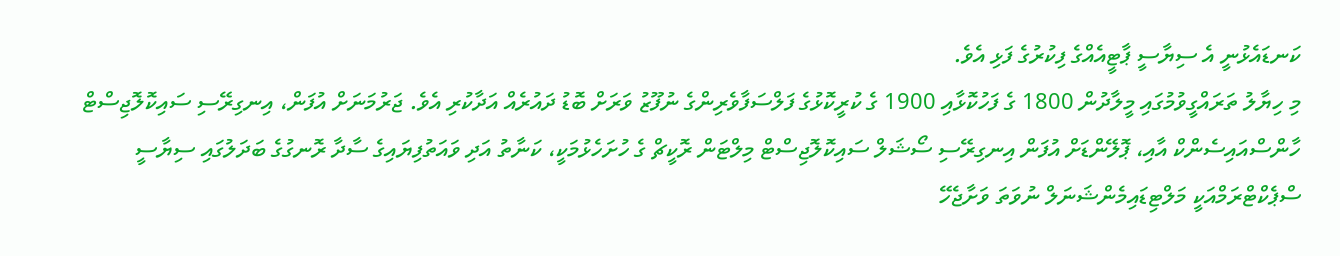ކަނޑައެޅުނީ އެ ސިޔާސީ ޕާޓީއެއްގެ ފިކުރުގެ ފަޅި އެވެ.
މި ހިޔާލު ތަރައްގީވުމުގައި މީލާދުން 1800 ގެ ފަހުކޮޅާއި 1900 ގެ ކުރީކޮޅުގެ ފަލްސަފާވެރިންގެ ނުފޫޒު ވަރަށް ބޮޑު ދައުރެއް އަދާކުރި އެވެ. ޖަރުމަނަށް އުފަން، އިނގިރޭސި ސައިކޮލޮޖިސްޓް ހާންސްއައިސެންކް އާއި، ޕޮލޭންޑަށް އުފަން އިނގިރޭސި ސޯޝަލް ސައިކޮލޮޖިސްޓް މިލްޓަން ރޮކީޗް ގެ ހުށަހެޅުމަކީ، ކަނާތު އަދި ވައަތުފިޔައިގެ ސާދާ ރޮނގުގެ ބަދަލުގައި ސިޔާސީ ސްޕެކްޓްރަމްއަކީ މަލްޓިޑައިމެންޝަނަލް ނުވަތަ ވަށާޖެހޭ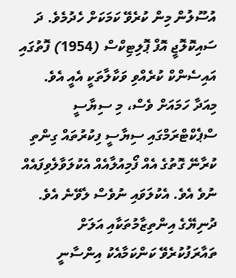އުސޫލުން މިން ކުރެވޭ ކަމަކަށް ހެދުމެވެ. ދަ ސައިކޮލޮޖީ އޮފް ޕޮލިޓިކްސް (1954) ފޮތުގައި އައިސެންކް ކުރެއްވި ވަކާލާތަކީ އެއީ އެވެ.
މިއަދާ ހަމައަށް ވެސް، މި ސިޔާސީ ސްޕެކްޓްރަމްގައި ސިޔާސީ ފިކުރުތައް ގިންތި ކުރާނޭ ގޮތުގެ އެއް ފޯމިއުލާއެއް އެކުލަވާލެވިފައެއް ނުވެ އެވެ. އެކުލަވައި ނުވެސް ލެވޭނެ އެވެ. ދުނިޔޭގެ އިންތިޒާމުތަކާއި އަލަށް ތައާރަފުކުރެވޭ ކަންކަމާއެކު އިންސާނީ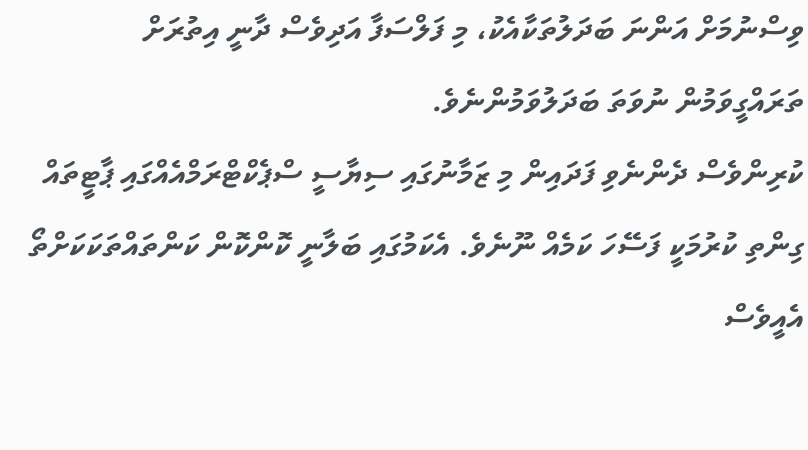ވިސްނުމަށް އަންނަ ބަދަލުތަކާއެކު، މި ފަލްސަފާ އަދިވެސް ދާނީ އިތުރަށް ތަރައްގީވަމުން ނުވަތަ ބަދަލުވަމުންނެވެ.
ކުރިންވެސް ދެންނެވި ފަދައިން މި ޒަމާނުގައި ސިޔާސީ ސްޕެކްޓްރަމްއެއްގައި ޕާޓީތައް ގިންތި ކުރުމަކީ ފަސޭހަ ކަމެއް ނޫނެވެ. އެކަމުގައި ބަލާނީ ކޮންކޮން ކަންތައްތަކަކަށްތޯ އެއީވެސް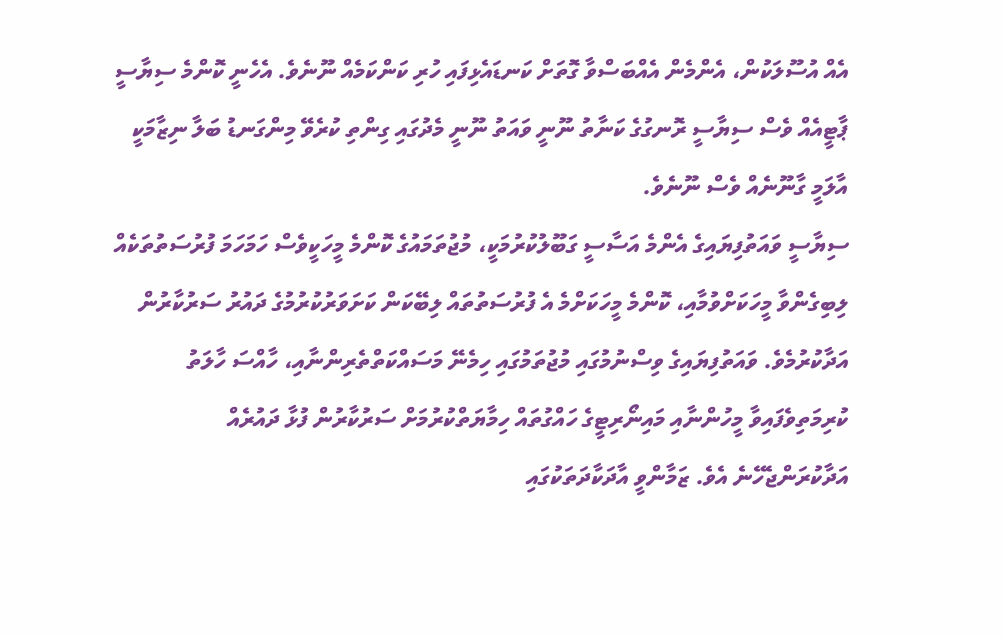އެއް އުސޫލަކުން، އެންމެން އެއްބަސްވާ ގޮތަށް ކަނޑައެޅިފައި ހުރި ކަންކަމެއް ނޫނެވެ. އެހެނީ ކޮންމެ ސިޔާސީ ޕާޓީއެއް ވެސް ސިޔާސީ ރޮނގުގެ ކަނާތު ނޫނީ ވައަތު ނޫނީ މެދުގައި ގިންތި ކުރެވޭ މިންގަނޑު ބަލާ ނިޒާމަކީ އާލަމީ ގާނޫނެއް ވެސް ނޫނެވެ.
ސިޔާސީ ވައަތުފިޔައިގެ އެންމެ އަސާސީ ގަބޫލުކުރުމަކީ، މުޖުތަމައުގެ ކޮންމެ މީހަކީވެސް ހަމަހަމަ ފުރުސަތުތަކެއް ލިބިގެންވާ މީހަކަށްވުމާއި، ކޮންމެ މީހަކަށްމެ އެ ފުރުސަތުތައް ލިބޭކަން ކަށަވަރުކުރުމުގެ ދައުރު ސަރުކާރުން އަދާކުރުމެވެ. ވައަތުފިޔައިގެ ވިސްނުމުގައި މުޖުތަމުގައި ހިމެނޭ މަސައްކަތްތެރިންނާއި، ހާއްސަ ހާލަތު ކުރިމަތިވެފައިވާ މީހުންނާއި މައިނޯރިޓީގެ ހައްގުތައް ހިމާޔަތްކުރުމަށް ސަރުކާރުން ފުޅާ ދައުރެއް އަދާކުރަންޖެހޭނެ އެވެ. ޒަމާންވީ އާދަކާދަތަކުގައި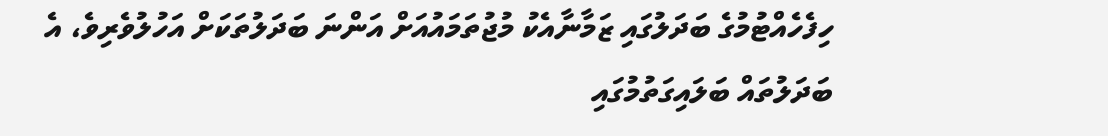ހިފެހެއްޓުމުގެ ބަދަލުގައި ޒަމާނާއެކު މުޖުތަމައުއަށް އަންނަ ބަދަލުތަކަށް އަހުލުވެރިވެ، އެ ބަދަލުތައް ބަލައިގަތުމުގައި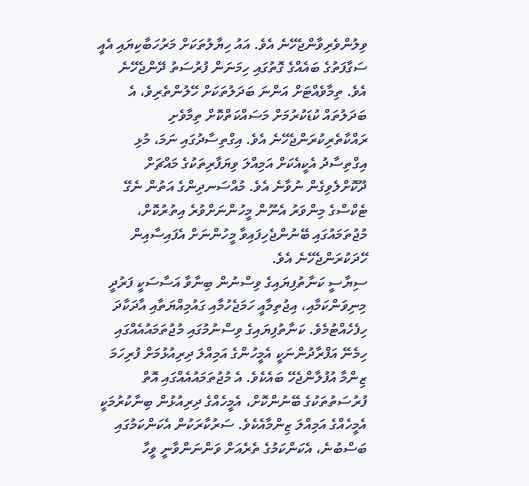ވިލުންވެރިވާންޖެހޭނެ އެވެ. އައު ހިޔާލުތަކަށް މަރުހަބާކިޔައި އެއީ ސަގާފަތުގެ ބައެއްގެ ގޮތުގައި ހިމަނަން ފުރުސަތު ދޭންޖެހޭނެ އެވެ. ތިމާވެއްޓަށް އަންނަ ބަދަލުތަކަށް ހޭލުންތެރިވެ، އެ ބަދަލުތައް ކުޑަކުރުމަށް މަސައްކަތްކޮށް ތިމާވެށި ރައްކާތެރިކުރަންޖެހޭނެ އެވެ. އިގްތިސާދުގައި ނަމަ، މުޅި އިގްތިސާދު އެކީއެކަށް އަމިއްލަ ވިޔަފާރިތަކުގެ މައްޗަށް ދޫކޮށްލެވިގެން ނުވާނެ އެވެ. މުއްސަނދިންގެ އަތުން ނެގޭ ޓެކްސްގެ މިންވަރު އެނޫން މީހުންނަށްވުރެ އިތުރުކޮށް، މުޖުތަމައުގައި ބޭނުންޖެހިފައިވާ މީހުންނަށް އެފައިސާއިން ހޭދަކުރަންޖެހޭނެ އެވެ.
ސިޔާސީ ކަނާތުފިޔައިގެ ވިސްނުން ބިނާވާ އަސާސަކީ ފަރުދީ މިނިވަންކަމާއި، އިޖުތިމާއީ ހަމަޖެހުމާއި ގައުމިއްޔަތާއި އާދަކާދަ ހިފެހެއްޓުމެވެ. ކަނާތުފިޔައިގެ ވިސްނުމުގައި މުޖުތަމައުއެއްގައި ހިމެނޭ އަފްރާދުންނަކީ އެމީހުންގެ އަމިއްލަ ދިރިއުޅުމަށް ފުރިހަމަ ޒިންމާ އުފުލާންޖެހޭ ބައެކެވެ. އެ މުޖުތަމައުއެއްގައި އޮތް ފުރުސަތުތަކުގެ ބޭނުންކޮށް، އެމީހެއްގެ ދިރިއުޅުން ބިނާކުރުމަކީ އެމީހެއްގެ އަމިއްލަ ޒިންމާއެކެވެ. ސަރުކާރަކުން އެކަންކަމުގައި ބަސްބުނެ، އެކަންކަމުގެ ތެރެއަށް ވަންނަންވާނީ ވީހާ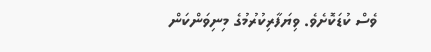ވެސް ކުޑަކޮށެވެ. ވިޔަފާރިކުރުމުގެ މިނިވަންކަން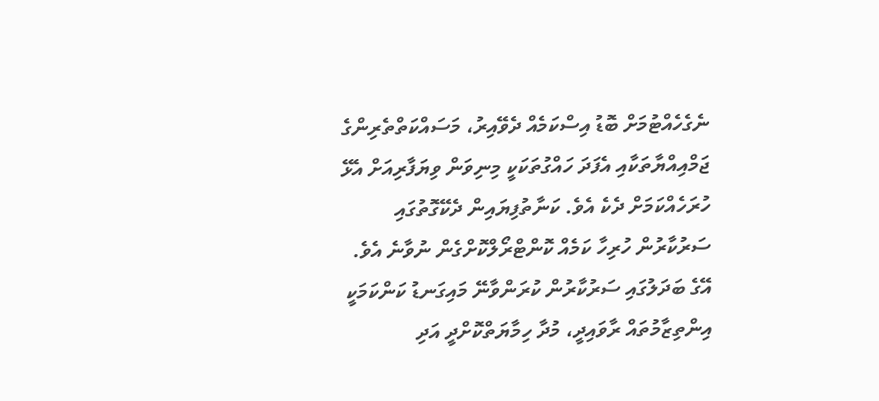ނެގެހެއްޓުމަށް ބޮޑު އިސްކަމެއް ދެވޭއިރު، މަސައްކަތްތެރިންގެ ޖަމްއިއްޔާތަކާއި އެފަދަ ހައްގުތަކަކީ މިނިވަން ވިޔަފާރިއަށް އެޅޭ ހުރަހެއްކަމަށް ދެކެ އެވެ. ކަނާތުފިޔައިން ދެކޭގޮތުގައި ސަރުކާރުން ހުރިހާ ކަމެއް ކޮންޓްރޯލްކޮށްގެން ނުވާނެ އެވެ. އޭގެ ބަދަލުގައި ސަރުކާރުން ކުރަންވާނޭ މައިގަނޑު ކަންކަމަކީ އިންތިޒާމުތައް ރާވައިދީ، މުދާ ހިމާޔަތްކޮށްދީ އަދި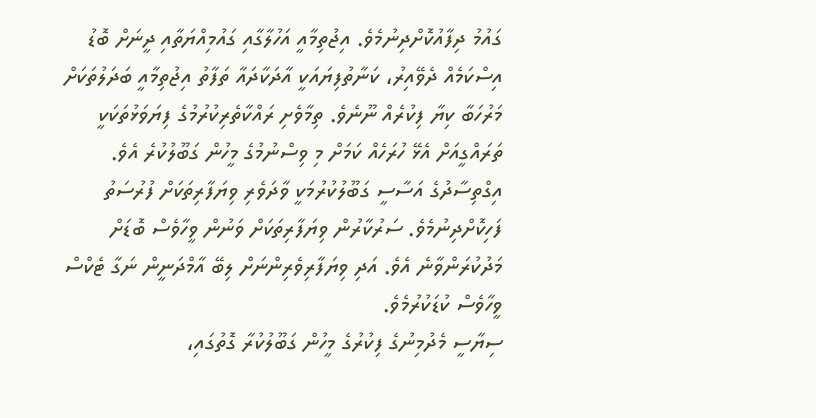ގައުމު ދިފާއުކޮށްދިނުމެވެ. އިޖުތިމާއީ އަހުލާގާއި ގައުމިއްޔަތާއި ދީނަށް ބޮޑު އިސްކަމެއް ދެވޭއިރު، ކަނާތުފިޔައަކީ އާދަކާދައާ ތަފާތު އިޖުތިމާއީ ބަދަލުތަކަށް މަރުހަބާ ކިޔާ ފިކުރެއް ނޫނެވެ. ތިމާވެށި ރައްކާތެރިކުރުމުގެ ފިޔަވަޅުތަކަކީ ތަރައްގީއަށް އެޅޭ ހުރަހެއް ކަމަށް މި ވިސްނުމުގެ މީހުން ގަބޫލުކުރެ އެވެ. އިގްތިސާދުގެ އަސާސީ ގަބޫލުކުރުމަކީ ވާދަވެރި ވިޔަފާރިތަކަށް ފުރުސަތު ފަހިކޮށްދިނުމެވެ. ސަރުކާރުން ވިޔަފާރިތަކަށް ވަނުން ވީހާވެސް ބޮޑަށް މަދުކުރަންވާނެ އެވެ. އަދި ވިޔަފާރިވެރިންނަށް ލިބޭ އާމްދަނީން ނަގާ ޓެކްސް ވީހާވެސް ކުޑަކުރުމެވެ.
ސިޔާސީ މެދުމިނުގެ ފިކުރުގެ މީހުން ގަބޫލުކުރާ ގޮތުގައި،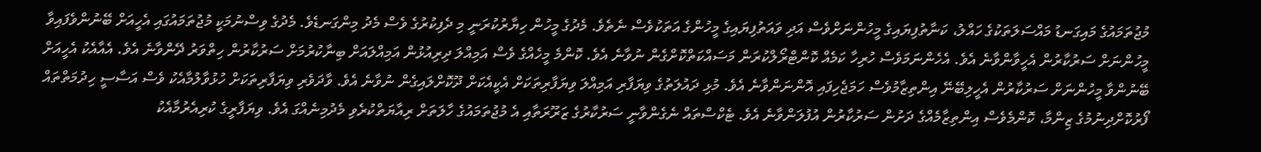މުޖުތަމައުގެ މައިގަނޑު މައްސަލަތަކުގެ ހައްލު، ކަނާތުފިޔައިގެ މީހުންނަށްވެސް އަދި ވައަތުފިޔައިގެ މީހުންގެ އަތަކުވެސް ނެތެވެ. މެދުގެ މީހުން ހިޔާރުކުރަނީ މި ދެފިކުރުގެ ވެސް މެދު މިންގަނޑެވެ. މެދުގެ ވިސްނުމަކީ މުޖުތަމައުގައި އެހީއަށް ބޭނުންވެފައިވާ މީހުންނަށް ސަރުކާރުން އެހީވާންވާނެ އެވެ. އެހެންނަމަވެސް ހުރިހާ ކަމެއް ކޮންޓްރޯލްކުރަން މަސައްކަތްކޮށްގެން ނުވާނެ އެވެ. ކޮންމެ މީހެއްގެ ވެސް އަމިއްލަ ދިރިއުޅުން އަމިއްލައަށް ބިނާކުރުމަށް ސަރުކާރުން ހިތްވަރު ދޭންވާނެ އެވެ. އެއާއެކު އެހީއަށް ބޭނުންވާ މީހުންނަށް ސަރުކާރުން އެހީލިބޭނޭ އިންތިޒާމުވެސް ހަމަޖެހިފައި އޮންނަންވާނެ އެވެ. މުޅި ދައުލަތުގެ ވިޔަފާރި އަމިއްލަ ވިޔަފާރިތަކަށް އެކީއެކަށް ދޫކޮށްލައިގެން ނުވާނެ އެވެ. ވާދަވެރި ވިޔަފާރިތަކަށް ހުޅުވާލުމާއެކު ވެސް އަސާސީ ހިދުމަތްތައް ފޯރުކޮށްދިނުމުގެ ޒިންމާ، ކޮންމެވެސް އިންތިޒާމެއްގެ ދަށުން ސަރުކާރުން އުފުލަންވާނެ އެވެ. ޓެކްސްތައް ނެގެންވާނީ ސަރުކާރުގެ ޒަރޫރަތާއި އެ މުޖުތަމައުގެ ހާލަތަށް ރިއާޔަތްކުރެވި މެދުމިނެއްގަ އެވެ. ވިޔަފާރީގެ ކުރިއެރުމާއެކު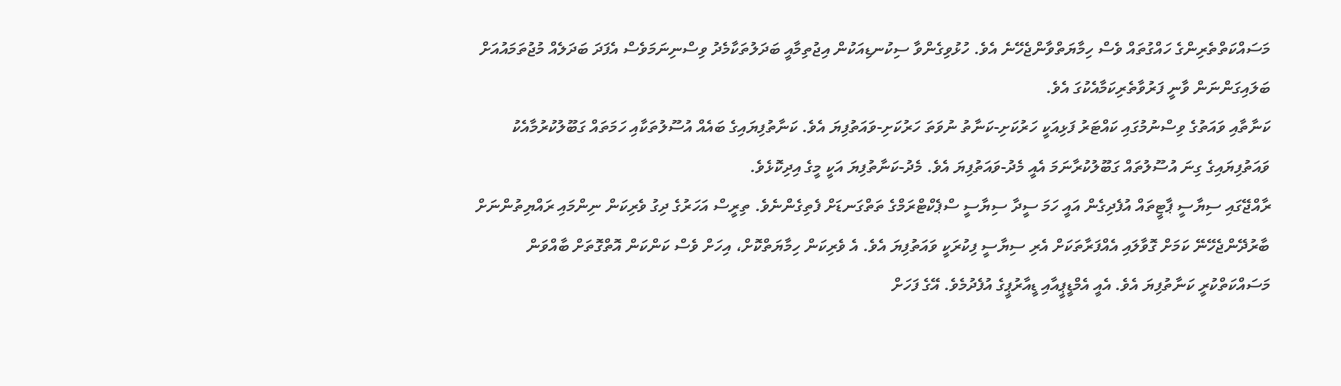މަސައްކަތްތެރިންގެ ހައްގުތައް ވެސް ހިމާޔަތްވާންޖެހޭނެ އެވެ. ހުޅުވިގެންވާ ސިކުނޑިއަކުން އިޖުތިމާއީ ބަދަލުތަކާމެދު ވިސްނިނަމަވެސް އެފަދަ ބަދަލެއް މުޖުތަމައުއަށް ބަލައިގަންނަން ވާނީ ފަރުވާތެރިކަމާއެކުގަ އެވެ.
ކަނާތާއި ވައަތުގެ ވިސްނުމުގައި ކައްޓަރު ފަޅިއަކީ ހަރުކަށި-ކަނާތު ނުވަތަ ހަރުކަށި-ވައަތުފިޔަ އެވެ. ކަނާތުފިޔައިގެ ބައެއް އުސޫލުތަކާއި ހަމަތައް ގަބޫލުކުރުމާއެކު ވައަތުފިޔައިގެ ގިނަ އުސޫލުތައް ގަބޫލުކުރާނަމަ އެއީ މެދު-ވައަތުފިޔަ އެވެ. މެދު-ކަނާތުފިޔަ އަކީ މީގެ އިދިކޮޅެވެ.
ރާއްޖޭގައި ސިޔާސީ ޕާޓީތައް އުފެދިގެން އައީ ހަމަ ސީދާ ސިޔާސީ ސްޕެކްޓްރަމްގެ ތަތްގަނޑަށް ފެތިގެންނެވެ. ތިރީސް އަހަރުގެ ދިގު ވެރިކަން ނިންމައި ރައްޔިތުންނަށް ބާރުދޭންޖެހޭނޭ ކަމަށް ގޮވާލައި އެއްފަރާތަކަށް އެރި ސިޔާސީ ފިކުރަކީ ވައަތުފިޔަ އެވެ. އެ ވެރިކަން ހިމާޔަތްކޮށް، އިހަށް ވެސް ކަންކަން އޮތްގޮތަށް ބާއްވަން މަސައްކަތްކުރީ ކަނާތުފިޔަ އެވެ. އެއީ އެމްޑީޕީއާއި ޑީއާރުޕީގެ އުފެދުމެވެ. އޭގެ ފަހަށް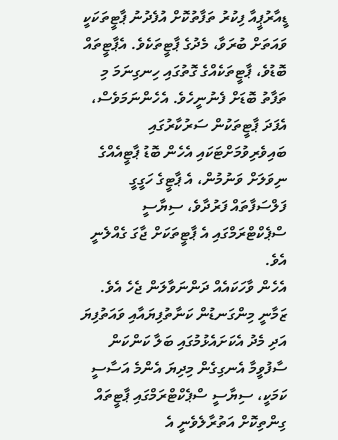ޑީއާރުޕީއާ ފިކުރު ތަފާތުކޮށް އުފެދުނު ޕާޓީތަކަކީ ވައަތަށް ބުރަވާ، މެދުގެ ޕާޓީތަކެވެ. އެޕާޓީތައް ބޮޑުވެ، ޕާޓީތަކެއްގެ ގޮތުގައި ހިނގިނަމަ މި ތަފާތު ބޮޑަށް ފެނުނީހެވެ. އެހެންނަމަވެސް، އެފަދަ ޕާޓީތަކުން ސަރުކާރުގައި ބައިވެރިވުމަށްޓަކައި އެހެން ބޮޑު ޕާޓީއެއްގެ ނިވަލަށް ވަނުމުން، އެ ޕާޓީގެ ހަގީގީ ފަލްސަފާތައް ފަރުދާވެ، ސިޔާސީ ސްޕެކްޓްރަމްގައި އެ ޕާޓީތަކަށް ޖާގަ ގެއްލެނީ އެވެ.
އެހެން ވާހަކައެއް ދަންނަވާލަން ޖެހެ އެވެ. ޒަމާނީ މިންގަނޑުން ކަނާތުފިޔައާއި ވައަތުފިޔަ އަދި މެދު އެކަށައެޅުމުގައި ބަލާ ކަންކަން ސާފުވީމާ އެނގިގެން މިދިޔަ އެންމެ އަސާސީ ކަމަކީ، ސިޔާސީ ސްޕެކްޓްރަމްގައި ޕާޓީތައް ގިންތިކޮށް އަތުރާލެވެނީ އެ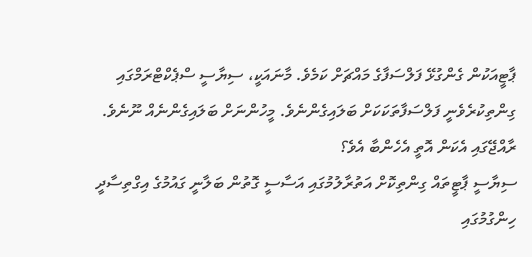ޕާޓީއަކުން ގެންގުޅޭ ފަލްސަފާގެ މައްޗަށް ކަމެވެ. މާނައަކީ، ސިޔާސީ ސްޕެކްޓްރަމްގައި ގިންތިކުރެވެނީ ފަލްސަފާތަކަކަށް ބަލައިގެންނެވެ. މީހުންނަށް ބަލައިގެންނެއް ނޫނެވެ. ރާއްޖޭގައި އެކަން އޮތީ އެހެންބާ އެވެ؟
ސިޔާސީ ޕާޓީތައް ގިންތިކޮށް އަތުރާލުމުގައި އަސާސީ ގޮތުން ބަލާނީ ގައުމުގެ އިގްތިސާދީ ހިންގުމުގައި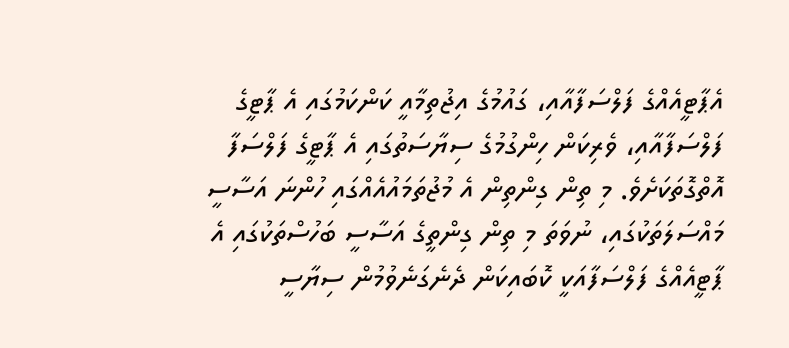އެޕާޓީއެއްގެ ފަލްސަފާއާއި، ގައުމުގެ އިޖުތިމާއީ ކަންކަމުގައި އެ ޕާޓީގެ ފަލްސަފާއާއި، ވެރިކަން ހިންގުމުގެ ސިޔާސަތުގައި އެ ޕާޓީގެ ފަލްސަފާ އޮތްގޮތަކަށެވެ. މި ތިން ގިންތިން އެ މުޖުތަމައުއެއްގައި ހުންނަ އަސާސީ މައްސަލަތަކުގައި، ނުވަތަ މި ތިން ގިންތީގެ އަސާސީ ބަހުސްތަކުގައި އެ ޕާޓީއެއްގެ ފަލްސަފާއަކީ ކޮބައިކަން ދެނެގަނެވުމުން ސިޔާސީ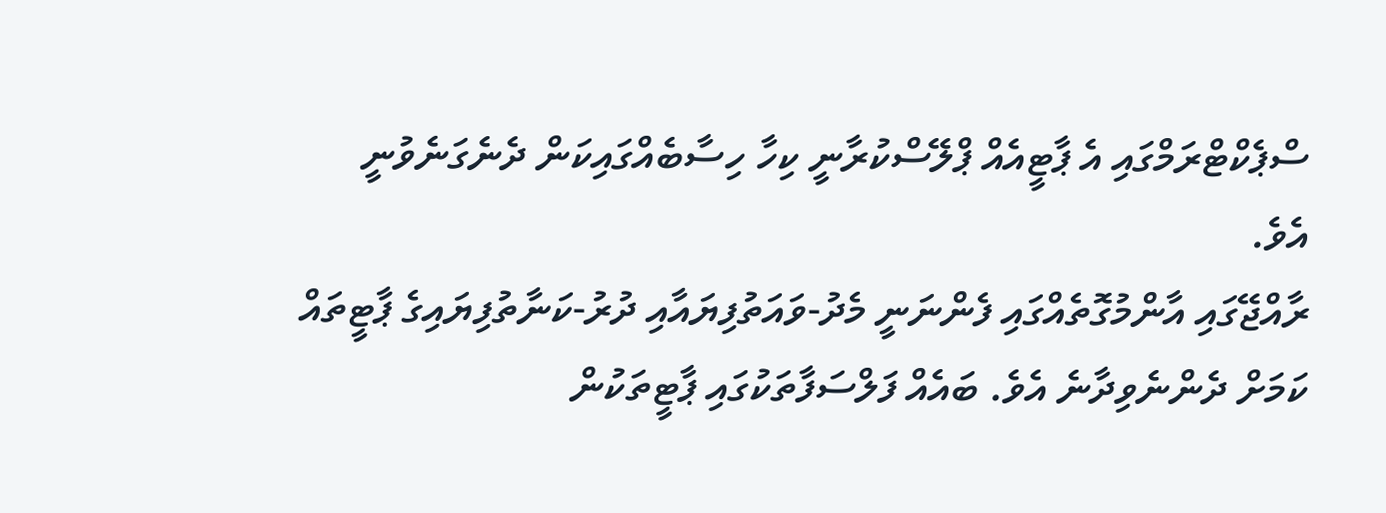ސްޕެކްޓްރަމްގައި އެ ޕާޓީއެއް ޕްލޭސްކުރާނީ ކިހާ ހިސާބެއްގައިކަން ދެނެގަނެވުނީ އެވެ.
ރާއްޖޭގައި އާންމުގޮތެއްގައި ފެންނަނީ މެދު-ވައަތުފިޔައާއި ދުރު-ކަނާތުފިޔައިގެ ޕާޓީތައް ކަމަށް ދެންނެވިދާނެ އެވެ. ބައެއް ފަލްސަފާތަކުގައި ޕާޓީތަކުން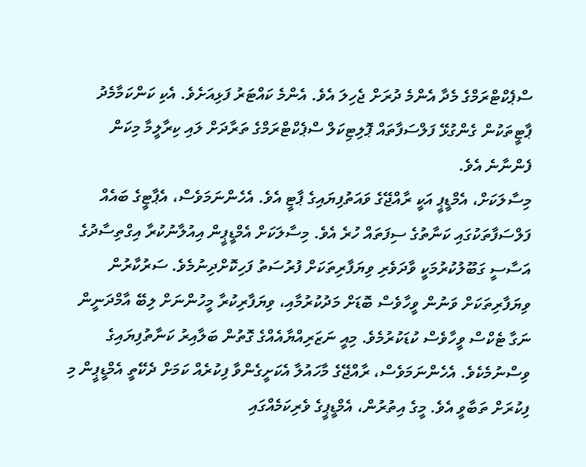ސްޕެކްޓްރަމްގެ މެދާ އެންމެ ދުރަށް ޖެހިލަ އެވެ. އެންމެ ކައްޓަރު ފަޅިއަށެވެ. އެކި ކަންކަމާމެދު ޕާޓީތަކުން ގެންގުޅޭ ފަލްސަފާތައް ޕޮލިޓިކަލް ސްޕެކްޓްރަމްގެ ތަރާދަށް ލައި ކިރާލީމާ މިކަން ފެންނާނެ އެވެ.
މިސާލަކަށް، އެމްޑީޕީ އަކީ ރާއްޖޭގެ ވައަތުފިޔައިގެ ޕާޓީ އެވެ. އެހެންނަމަވެސް، އެޕާޓީގެ ބައެއް ފަލްސަފާތަކުގައި ކަނާތުގެ ސިފަތައް ހުރެ އެވެ. މިސާލަކަށް އެމްޑީޕީން އިއުލާނުކުރާ އިގްތިސާދުގެ އަސާސީ ގަބޫލުކުރުމަކީ ވާދަވެރި ވިޔަފާރިތަކަށް ފުރުސަތު ފަހިކޮށްދިނުމެވެ. ސަރުކާރުން ވިޔަފާރިތަކަށް ވަނުން ވީހާވެސް ބޮޑަށް މަދުކުރުމާއި، ވިޔަފާރިކުރާ މީހުންނަށް ލިބޭ އާމްދަނީން ނަގާ ޓެކްސް ވީހާވެސް ކުޑަކުރުމެވެ. މިއީ ނަޒަރިއްޔާއެއްގެ ގޮތުން ބަލާއިރު ކަނާތުފިޔައިގެ ވިސްނުމެކެވެ. އެހެންނަމަވެސް، ރާއްޖޭގެ މާހައުލާ އެކަށީގެންވާ ފިކުރެއް ކަމަށް ދެކޭތީ އެމްޑީޕީން މި ފިކުރަށް ތަބާވީ އެވެ. މީގެ އިތުރުން، އެމްޑީޕީގެ ވެރިކަމެއްގައި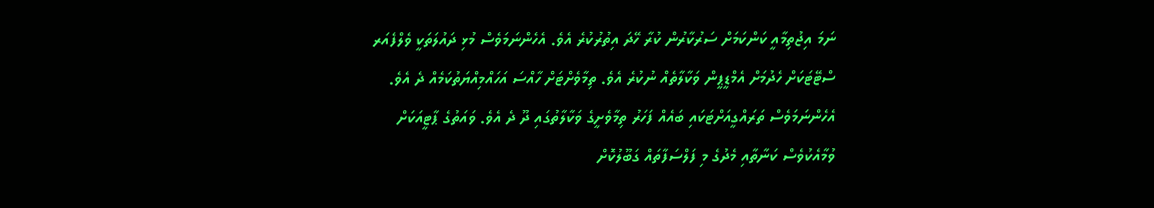ނަމަ އިޖުތިމާއީ ކަންކަމަށް ސަރުކާރުން ކުރާ ހޭދަ އިތުރުކުރެ އެވެ. އެހެންނަމަވެސް މުޅި ދައުލަތަކީ ވެލްފެއަރ ސްޓޭޓަކަށް ހެދުމަށް އެމްޑީޕީން ވަކާލާތެއް ނުކުރެ އެވެ. ތިމާވެށްޓަށް ހާއްސަ އަހައްމިއްޔަތުކަމެއް ދެ އެވެ. އެހެންނަމަވެސް ތަރައްގީއަށްޓަކައި ބައެއް ފަހަރު ތިމާވެށީގެ ވަކާލާތުގައި ދޫ ދެ އެވެ. ވައަތުގެ ޕާޓީއަކަށް ވުމާއެކުވެސް ކަނާތާއި މެދުގެ މި ފަލްސަފާތައް ގަބޫލުކޮށް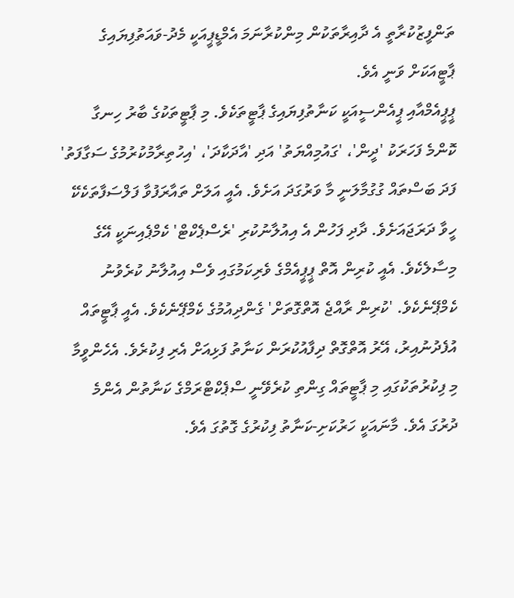ތަންފީޒުކުރާތީ އެ ދާއިރާތަކުން މިންކުރާނަމަ އެމްޑީޕީއަކީ މެދު-ވައަތުފިޔައިގެ ޕާޓީއަކަށް ވަނީ އެވެ.
ޕީޕީއެމްއާއި ޕީއެންސީއަކީ ކަނާތުފިޔައިގެ ޕާޓީތަކެވެ. މި ޕާޓީތަކުގެ ބާރު ހިނގާ ކޮންމެ ފަހަރަކު 'ދީން'، 'ގައުމިއްޔަތު' އަދި 'އާދަކާދަ'، 'އިހުތިރާމުކުރުމުގެ ސަގާފަތު' ފަދަ ބަސްތައް ގުގުމާލަނީ މާ ވަރުގަދަ އަށެވެ. އެއީ އަލަށް ތައާރަފުވާ ފަލްސަފާތަކެކޭ ހީވާ ދަރަޖައަށެވެ. ދާދި ފަހުން އެ އިއުލާނުކުރި 'ރެސްޕެކްޓް' ކެމްޕެއިނަކީ އޭގެ މިސާލެކެވެ. އެއީ ކުރިން އޮތް ޕީޕީއެމްގެ ވެރިކަމުގައި ވެސް އިއުލާނު ކުރެވުނު ކެމްޕޭނެކެވެ. 'ކުރިން ރާއްޖެ އޮތްގޮތަށް' ގެންދިއުމުގެ ކެމްޕޭނެކެވެ. އެއީ ޕާޓީތައް އުފެދުނުއިރު، އޭރު އޮތްގޮތް ދިފާއުކުރަން ކަނާތު ފަޅިއަށް އެރި ފިކުރެވެ. އެހެންވީމާ މި ފިކުރުތަކުގައި މި ޕާޓީތައް ގިންތި ކުރެވޭނީ ސްޕެކްޓްރަމްގެ ކަނާތުން އެންމެ ދުރުގަ އެވެ. މާނައަކީ ހަރުކަށި-ކަނާތު ފިކުރުގެ ގޮތުގަ އެވެ.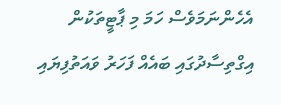އެހެންނަމަވެސް ހަމަ މި ޕާޓީތަކުން އިގްތިސާދުގައި ބައެއް ފަހަރު ވައަތުފިޔައި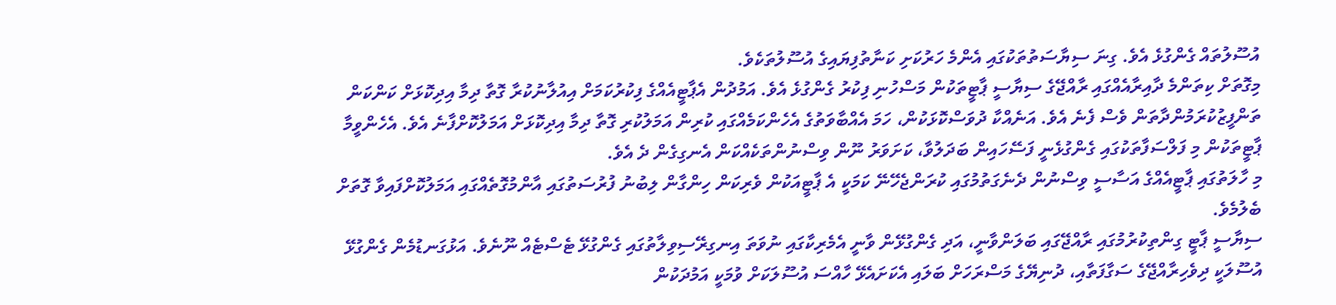އުސޫލުތައް ގެންގުޅެ އެވެ. ގިނަ ސިޔާސަތުތަކުގައި އެންމެ ހަރުކަށި ކަނާތުފިޔައިގެ އުސޫލުތަކެވެ.
މިގޮތަށް ކިތަންމެ ދާއިރާއެއްގައި ރާއްޖޭގެ ސިޔާސީ ޕާޓީތަކުން މަސްހުނި ފިކުރު ގެންގުޅެ އެވެ. އަމުދުން އެޕާޓީއެއްގެ ފިކުރުކަމަށް އިއުލާނުކުރާ ގޮތާ ދިމާ އިދިކޮޅަށް ކަންކަން ތަންފީޒުކުރަމުންދާތަން ވެސް ފެނެ އެވެ. އަނެއްކާ ދުވަސްކޮޅަކުން، ހަމަ އެއްބާވަތުގެ އެހެންކަމެއްގައި ކުރިން އަމަލުކުރި ގޮތާ ދިމާ އިދިކޮޅަށް އަމަލުކޮށްފާނެ އެވެ. އެހެންވީމާ ޕާޓީތަކުން މި ފަލްސަފާތަކުގައި ގެންގުޅެނީ ފަސޭހައިން ބަދަލުވާ، ކަށަވަރު ނޫން ވިސްނުންތަކެއްކަން އެނގިގެން ދެ އެވެ.
މި ހާލަތުގައި ޕާޓީއެއްގެ އަސާސީ ވިސްނުން ދެނެގަތުމުގައި ކުރަންޖެހޭނޭ ކަމަކީ އެ ޕާޓީއަކުން ވެރިކަން ހިންގާން ލިބުނު ފުރުސަތުގައި އާންމުގޮތެއްގައި އަމަލުކޮށްފައިވާ ގޮތަށް ބެލުމެވެ.
ސިޔާސީ ޕާޓީ ގިންތިކުރުމުގައި ރާއްޖޭގައި ބަލަންވާނީ، އަދި ގެންގުޅޭން ވާނީ އެމެރިކާގައި ނުވަތަ އިނގިރޭސިވިލާތުގައި ގެންގުޅޭ ޓެސްޓެއް ނޫނެވެ. އަޅުގަނޑުމެން ގެންގުޅޭ އުސޫލަކީ ދިވެހިރާއްޖޭގެ ސަގާފަތާއި، ދުނިޔޭގެ މަސްރަހަށް ބަލައި އެކަށައެޅޭ ހާއްސަ އުސޫލަކަށް ވުމަކީ އަމުދަކުން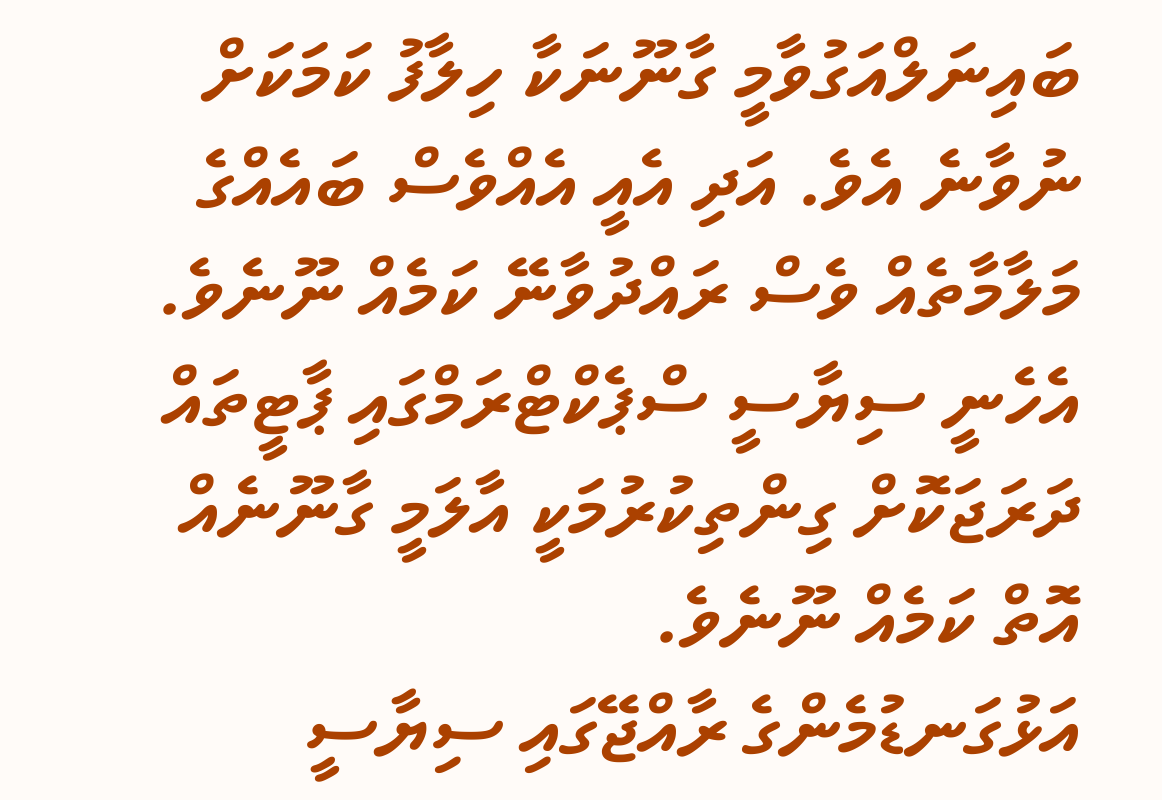ބައިނަލްއަގުވާމީ ގާނޫނަކާ ހިލާފު ކަމަކަށް ނުވާނެ އެވެ. އަދި އެއީ އެއްވެސް ބައެއްގެ މަލާމާތެއް ވެސް ރައްދުވާނޭ ކަމެއް ނޫނެވެ. އެހެނީ ސިޔާސީ ސްޕެކްޓްރަމްގައި ޕާޓީތައް ދަރަޖަކޮށް ގިންތިކުރުމަކީ އާލަމީ ގާނޫނެއް އޮތް ކަމެއް ނޫނެވެ.
އަޅުގަނޑުމެންގެ ރާއްޖޭގައި ސިޔާސީ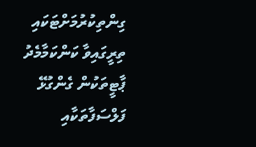ގިންތިކުރުމަށްޓަކައި ތިރީގައިވާ ކަންކަމާމެދު ޕާޓީތަކުން ގެންގުޅޭ ފަލްސަފާތަކާއި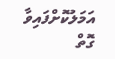އަމަލުކޮށްފައިވާ ގޮތް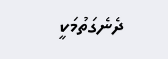ދެނެގަތުމަކީ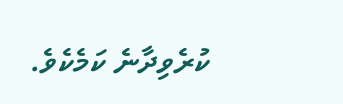ކުރެވިދާނެ ކަމެކެވެ.